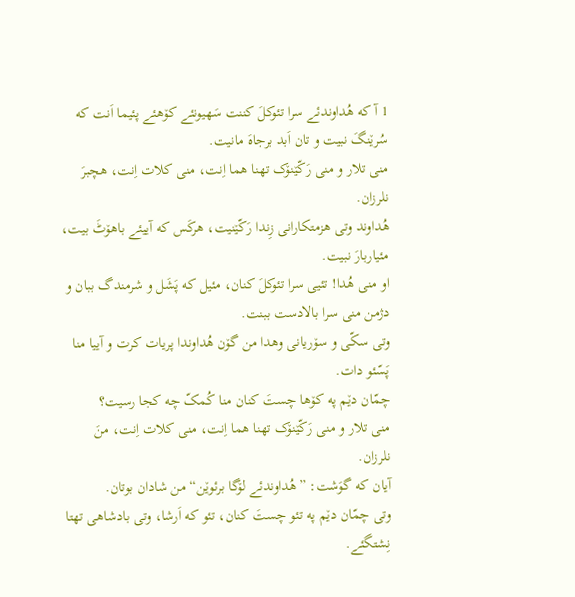1 آ که هُداوندئے سرا تئوکلَ کننت سَهیونئے کۆهئے پئیما اَنت که سُرێنگَ نبیت و تان اَبد برجاهَ مانیت.
منی تلار و منی رَکّێنۆک تهنا هما اِنت، منی کلات اِنت، هچبرَ نلرزان.
هُداوند وتی هزمتکارانی زِندا رَکّێنیت، هرکَس که آییئے باهۆٹَ بیت، مئیاربارَ نبیت.
او منی هُدا! تئیی سرا تئوکلَ کنان، مئیل که پَشَل و شرمندگ ببان و دژمن منی سرا بالادست ببنت.
وتی سکّی و سۆریانی وهدا من گۆن هُداوندا پریات کرت و آییا منا پَسّئو دات.
چمّان دێم په کۆها چستَ کنان منا کُمکّ چه کجا رسیت؟
منی تلار و منی رَکّێنۆک تهنا هما اِنت، منی کلات اِنت، منَ نلرزان.
آیان که گوَشت: ”هُداوندئے لۆگا برئوێن“ من شادان بوتان.
وتی چمّان دێم په تئو چستَ کنان، تئو که اَرشا، وتی بادشاهی تهتا نِشتگئے.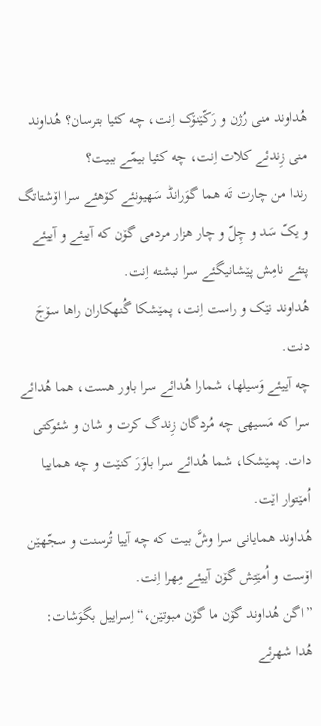هُداوند منی رُژن و رَکّێنۆک اِنت، چه کئیا بترسان؟ هُداوند منی زِندئے کلات اِنت، چه کئیا بیمّے ببیت؟
رندا من چارت تَه هما گوَرانڈ سَهیونئے کۆهئے سرا اۆشتاتگ و یکّ سَد و چِلّ و چار هزار مردمی گۆن که آییئے و آییئے پتئے نامِش پێشانیگئے سرا نبشته اِنت.
هُداوند نێک و راست اِنت، پمێشکا گُنهکاران راها سۆجَ دنت.
چه آییئے وَسیلها، شمارا هُدائے سرا باور هست، هما هُدائے سرا که مَسیهی چه مُردگان زِندگ کرت و شان و شئوکتی دات. پمێشکا، شما هُدائے سرا باوَرَ کنێت و چه هماییا اُمێتوار اێت.
هُداوند همایانی سرا وشَّ بیت که چه آییا تُرسنت و سجّهێن اۆست و اُمێتِش گۆن آییئے مِهرا اِنت.
”اگن هُداوند گۆن ما گۆن مبوتێن،“ اِسراییل بگوَشات:
هُدا شهرئے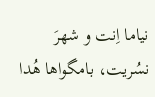نیاما اِنت و شهرَ نسُریت، بامگواها هُدا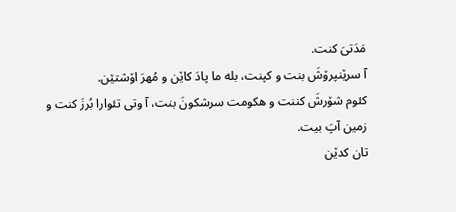مَدَتیَ کنت.
آ سرێنپرۆشَ بنت و کپنت، بله ما پادَ کاێن و مُهرَ اۆشتێن.
کئوم شۆرشَ کننت و هکومت سرشکونَ بنت، آ وتی تئوارا بُرزَ کنت و زمین آپَ بیت.
تان کدێن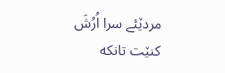مردێئے سرا اُرُشَ کنێت تانکه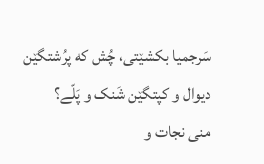سَرجمیا بکشێتی، چُش که پرُشتگێن دیوال و کپتگێن شَنک و پَلّے؟
منی نجات و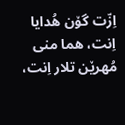اِزّت گۆن هُدایا اِنت، هما منی مُهرێن تلار اِنت،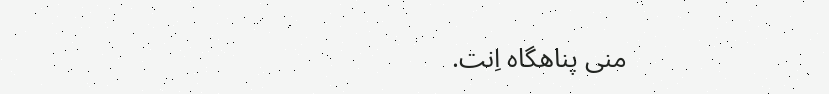منی پناهگاه اِنت.